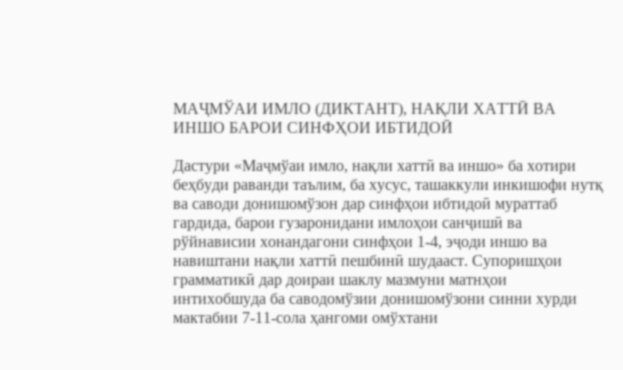МАҶМЎАИ ИМЛО (ДИКТАНТ), НАҚЛИ ХАТТӢ ВА ИНШО БАРОИ СИНФҲОИ ИБТИДОӢ

Дастури «Маҷмўаи имло, нақли хаттӣ ва иншо» ба хотири беҳбуди раванди таълим, ба хусус, ташаккули инкишофи нутқ ва саводи донишомўзон дар синфҳои ибтидоӣ мураттаб гардида, барои гузаронидани имлоҳои санҷишӣ ва рўйнависии хонандагони синфҳои 1-4, эҷоди иншо ва навиштани нақли хаттӣ пешбинӣ шудааст. Супоришҳои грамматикӣ дар доираи шаклу мазмуни матнҳои интихобшуда ба саводомўзии донишомўзони синни хурди мактабии 7-11-сола ҳангоми омўхтани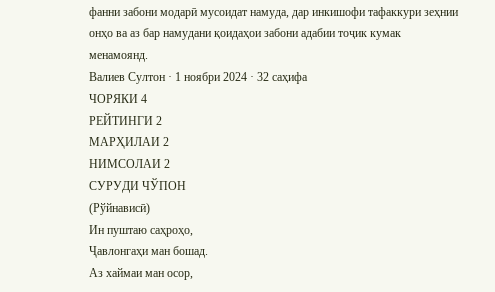фанни забони модарӣ мусоидат намуда, дар инкишофи тафаккури зеҳнии онҳо ва аз бар намудани қоидаҳои забони адабии тоҷик кумак менамоянд.
Валиев Султон · 1 ноябри 2024 · 32 саҳифа
ЧОРЯКИ 4
РЕЙТИНГИ 2
МАРҲИЛАИ 2
НИМСОЛАИ 2
СУРУДИ ЧЎПОН
(Рўйнависӣ)
Ин пуштаю саҳроҳо,
Ҷавлонгаҳи ман бошад.
Аз хаймаи ман осор,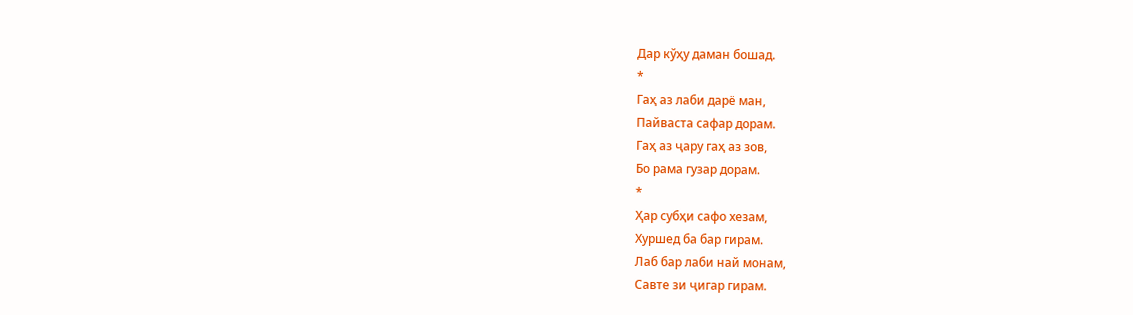Дар кўҳу даман бошад.
*
Гаҳ аз лаби дарё ман,
Пайваста сафар дорам.
Гаҳ аз ҷару гаҳ аз зов,
Бо рама гузар дорам.
*
Ҳар субҳи сафо хезам,
Хуршед ба бар гирам.
Лаб бар лаби най монам,
Савте зи ҷигар гирам.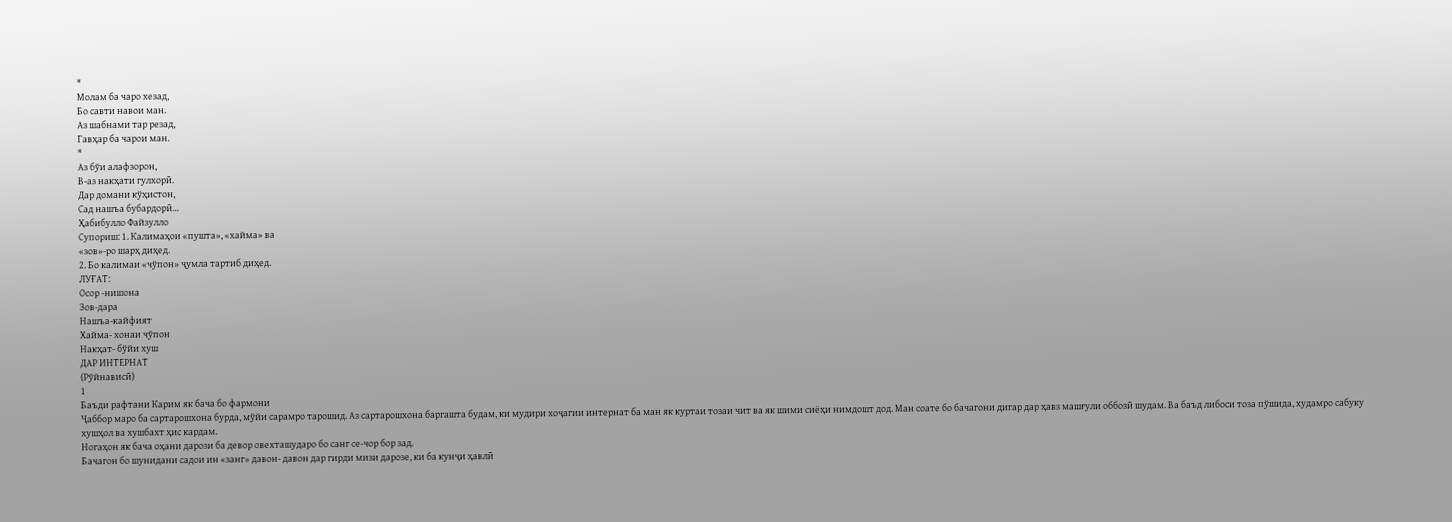*
Молам ба чаро хезад,
Бо савти навои ман.
Аз шабнами тар резад,
Гавҳар ба чарои ман.
*
Аз бўи алафзорон,
В-аз накҳати гулхорӣ.
Дар домани кўҳистон,
Сад нашъа бубардорӣ…
Ҳабибулло Файзулло
Супориш: 1. Калимаҳои «пушта», «хайма» ва
«зов»-ро шарҳ диҳед.
2. Бо калимаи «чўпон» ҷумла тартиб диҳед.
ЛУҒАТ:
Осор -нишона
Зов-дара
Нашъа-кайфият
Хайма- хонаи чўпон
Накҳат- бўйи хуш
ДАР ИНТЕРНАТ
(Рўйнависӣ)
1
Баъди рафтани Карим як бача бо фармони
Ҷаббор маро ба сартарошхона бурда, мўйи сарамро тарошид. Аз сартарошхона баргашта будам, ки мудири хоҷагии интернат ба ман як куртаи тозаи чит ва як шими сиёҳи нимдошт дод. Ман соате бо бачагони дигар дар ҳавз машғули оббозӣ шудам. Ва баъд либоси тоза пўшида, худамро сабуку хушҳол ва хушбахт ҳис кардам.
Ногаҳон як бача оҳани дарози ба девор овехташударо бо санг се-чор бор зад.
Бачагон бо шунидани садои ин «занг» давон- давон дар гирди мизи дарозе, ки ба кунҷи ҳавлӣ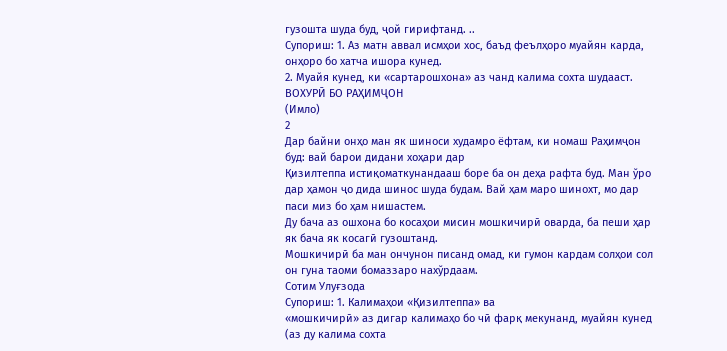гузошта шуда буд, ҷой гирифтанд. ..
Супориш: 1. Аз матн аввал исмҳои хос, баъд феълҳоро муайян карда, онҳоро бо хатча ишора кунед.
2. Муайя кунед, ки «сартарошхона» аз чанд калима сохта шудааст.
ВОХУРӢ БО РАҲИМҶОН
(Имло)
2
Дар байни онҳо ман як шиноси худамро ёфтам, ки номаш Раҳимҷон буд: вай барои дидани хоҳари дар
Қизилтеппа истиқоматкунандааш боре ба он деҳа рафта буд. Ман ўро дар ҳамон ҷо дида шинос шуда будам. Вай ҳам маро шинохт, мо дар паси миз бо ҳам нишастем.
Ду бача аз ошхона бо косаҳои мисин мошкичирӣ оварда, ба пеши ҳар як бача як косагӣ гузоштанд.
Мошкичирӣ ба ман ончунон писанд омад, ки гумон кардам солҳои сол он гуна таоми бомаззаро нахўрдаам.
Сотим Улуғзода
Супориш: 1. Калимаҳои «Қизилтеппа» ва
«мошкичирӣ» аз дигар калимаҳо бо чӣ фарқ мекунанд, муайян кунед (аз ду калима сохта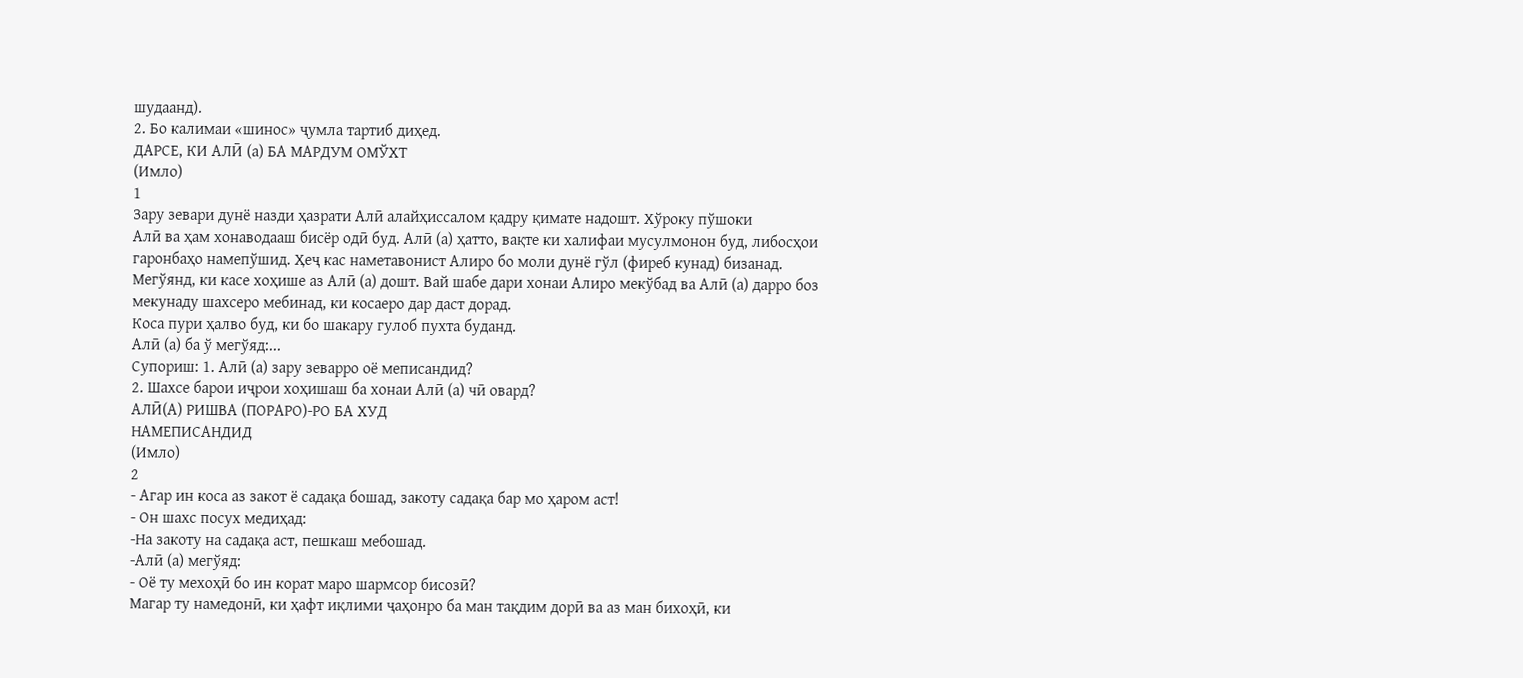шудаанд).
2. Бо калимаи «шинос» ҷумла тартиб диҳед.
ДАРСЕ, КИ АЛӢ (а) БА МАРДУМ ОМЎХТ
(Имло)
1
Зару зевари дунё назди ҳазрати Алӣ алайҳиссалом қадру қимате надошт. Хўроку пўшоки
Алӣ ва ҳам хонаводааш бисёр одӣ буд. Алӣ (а) ҳатто, вақте ки халифаи мусулмонон буд, либосҳои гаронбаҳо намепўшид. Ҳеҷ кас наметавонист Алиро бо моли дунё гўл (фиреб кунад) бизанад.
Мегўянд, ки касе хоҳише аз Алӣ (а) дошт. Вай шабе дари хонаи Алиро мекўбад ва Алӣ (а) дарро боз мекунаду шахсеро мебинад, ки косаеро дар даст дорад.
Коса пури ҳалво буд, ки бо шакару гулоб пухта буданд.
Алӣ (а) ба ў мегўяд:...
Супориш: 1. Алӣ (а) зару зеварро оё меписандид?
2. Шахсе барои иҷрои хоҳишаш ба хонаи Алӣ (а) чӣ овард?
АЛӢ(А) РИШВА (ПОРАРО)-РО БА ХУД
НАМЕПИСАНДИД
(Имло)
2
- Агар ин коса аз закот ё садақа бошад, закоту садақа бар мо ҳаром аст!
- Он шахс посух медиҳад:
-На закоту на садақа аст, пешкаш мебошад.
-Алӣ (а) мегўяд:
- Оё ту мехоҳӣ бо ин корат маро шармсор бисозӣ?
Магар ту намедонӣ, ки ҳафт иқлими ҷаҳонро ба ман тақдим дорӣ ва аз ман бихоҳӣ, ки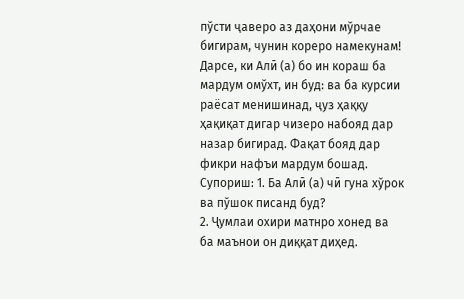пўсти ҷаверо аз даҳони мўрчае бигирам, чунин кореро намекунам!
Дарсе, ки Алӣ (а) бо ин кораш ба мардум омўхт, ин буд: ва ба курсии раёсат менишинад, ҷуз ҳаққу ҳақиқат дигар чизеро набояд дар назар бигирад. Фақат бояд дар фикри нафъи мардум бошад.
Супориш: 1. Ба Алӣ (а) чӣ гуна хўрок ва пўшок писанд буд?
2. Ҷумлаи охири матнро хонед ва ба маънои он диққат диҳед.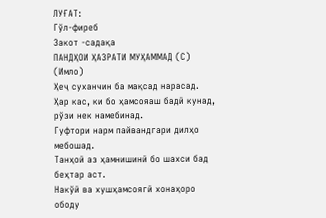ЛУҒАТ:
Гўл-фиреб
Закот -садақа
ПАНДҲОИ ҲАЗРАТИ МУҲАММАД (С)
(Имло)
Ҳеҷ суханчин ба мақсад нарасад.
Ҳар кас, ки бо ҳамсояаш бадӣ кунад, рўзи нек намебинад.
Гуфтори нарм пайвандгари дилҳо мебошад.
Танҳоӣ аз ҳамнишинӣ бо шахси бад беҳтар аст.
Накўӣ ва хушҳамсоягӣ хонаҳоро ободу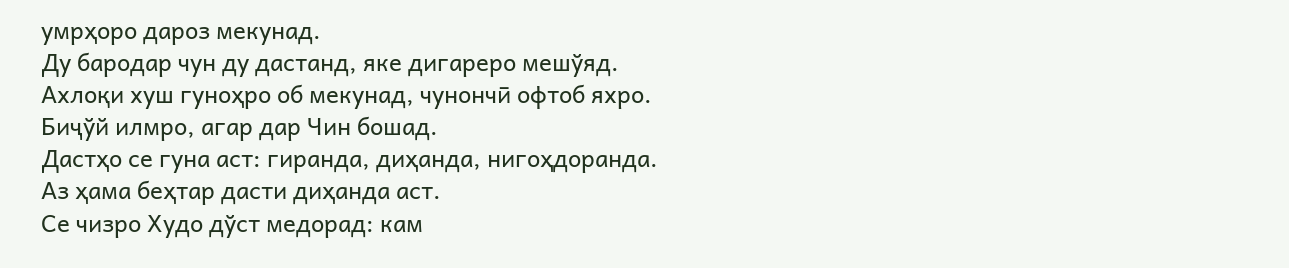умрҳоро дароз мекунад.
Ду бародар чун ду дастанд, яке дигареро мешўяд.
Ахлоқи хуш гуноҳро об мекунад, чунончӣ офтоб яхро.
Биҷўй илмро, агар дар Чин бошад.
Дастҳо се гуна аст: гиранда, диҳанда, нигоҳдоранда.
Аз ҳама беҳтар дасти диҳанда аст.
Се чизро Худо дўст медорад: кам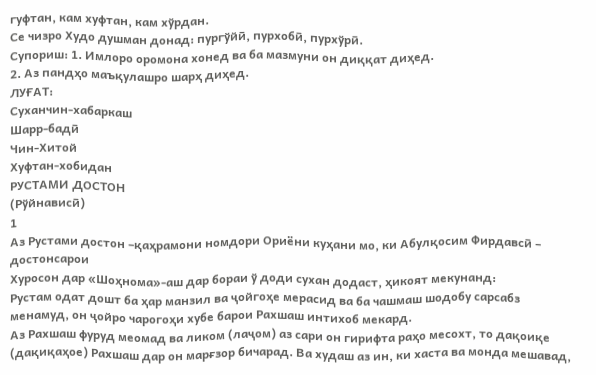гуфтан, кам хуфтан, кам хўрдан.
Се чизро Худо душман донад: пургўйӣ, пурхобӣ, пурхўрӣ.
Супориш: 1. Имлоро оромона хонед ва ба мазмуни он диққат диҳед.
2. Аз пандҳо маъқулашро шарҳ диҳед.
ЛУҒАТ:
Суханчин-хабаркаш
Шарр-бадӣ
Чин-Хитой
Хуфтан-хобидан
РУСТАМИ ДОСТОН
(Рўйнависӣ)
1
Аз Рустами достон –қаҳрамони номдори Ориёни куҳани мо, ки Абулқосим Фирдавсӣ – достонсарои
Хуросон дар «Шоҳнома»-аш дар бораи ў доди сухан додаст, ҳикоят мекунанд:
Рустам одат дошт ба ҳар манзил ва ҷойгоҳе мерасид ва ба чашмаш шодобу сарсабз менамуд, он ҷойро чарогоҳи хубе барои Рахшаш интихоб мекард.
Аз Рахшаш фуруд меомад ва ликом (лаҷом) аз сари он гирифта раҳо месохт, то дақоиқе (дақиқаҳое) Рахшаш дар он марғзор бичарад. Ва худаш аз ин, ки хаста ва монда мешавад,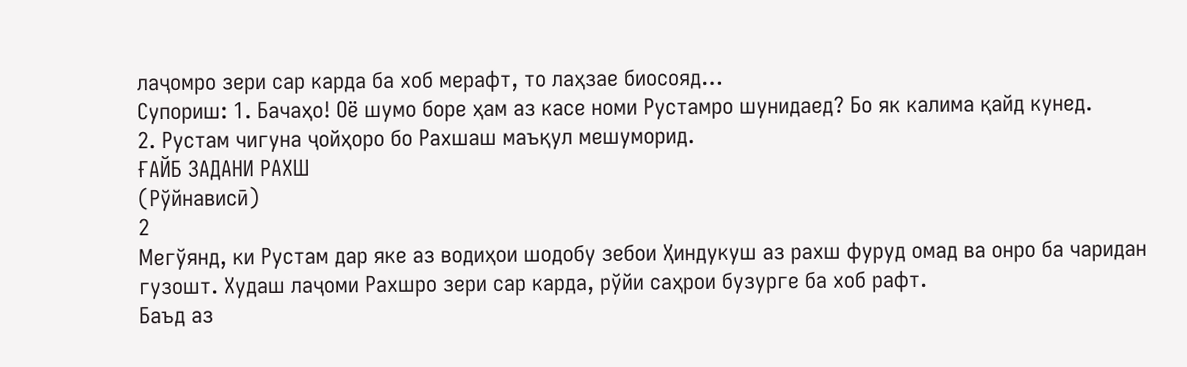лаҷомро зери сар карда ба хоб мерафт, то лаҳзае биосояд…
Супориш: 1. Бачаҳо! Оё шумо боре ҳам аз касе номи Рустамро шунидаед? Бо як калима қайд кунед.
2. Рустам чигуна ҷойҳоро бо Рахшаш маъқул мешуморид.
ҒАЙБ ЗАДАНИ РАХШ
(Рўйнависӣ)
2
Мегўянд, ки Рустам дар яке аз водиҳои шодобу зебои Ҳиндукуш аз рахш фуруд омад ва онро ба чаридан гузошт. Худаш лаҷоми Рахшро зери сар карда, рўйи саҳрои бузурге ба хоб рафт.
Баъд аз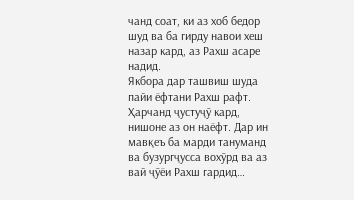чанд соат, ки аз хоб бедор шуд ва ба гирду навои хеш назар кард, аз Рахш асаре надид.
Якбора дар ташвиш шуда пайи ёфтани Рахш рафт.
Ҳарчанд ҷустуҷў кард, нишоне аз он наёфт. Дар ин мавқеъ ба марди тануманд ва бузургҷусса вохўрд ва аз вай ҷўёи Рахш гардид…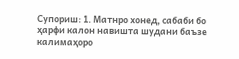Супориш: 1. Матнро хонед, сабаби бо ҳарфи калон навишта шудани баъзе калимаҳоро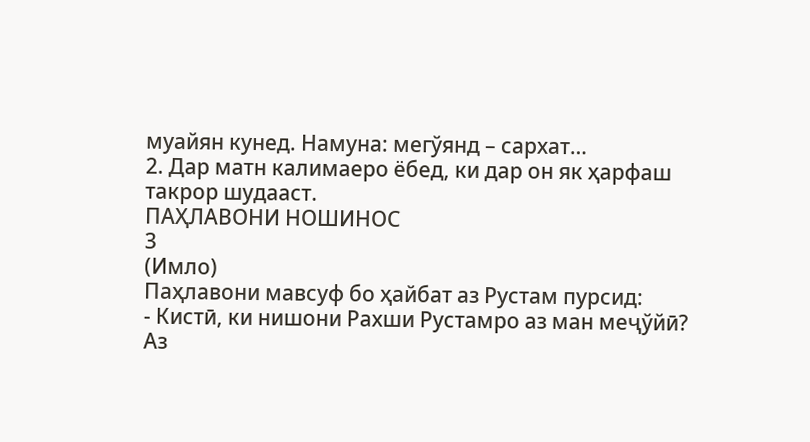муайян кунед. Намуна: мегўянд – сархат…
2. Дар матн калимаеро ёбед, ки дар он як ҳарфаш такрор шудааст.
ПАҲЛАВОНИ НОШИНОС
3
(Имло)
Паҳлавони мавсуф бо ҳайбат аз Рустам пурсид:
- Кистӣ, ки нишони Рахши Рустамро аз ман меҷўйӣ?
Аз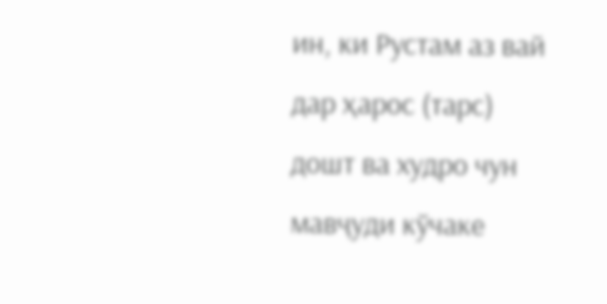ин, ки Рустам аз вай дар ҳарос (тарс) дошт ва худро чун мавҷуди кўчаке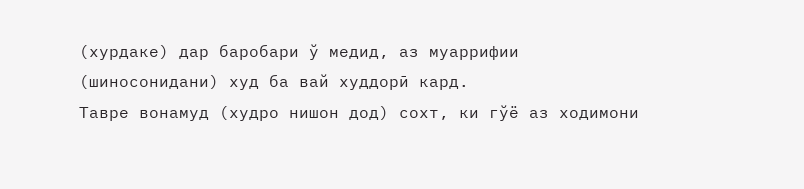(хурдаке) дар баробари ў медид, аз муаррифии (шиносонидани) худ ба вай худдорӣ кард.
Тавре вонамуд (худро нишон дод) сохт, ки гўё аз ходимони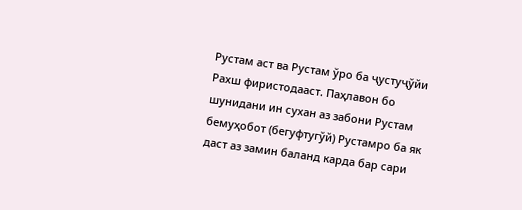Рустам аст ва Рустам ўро ба ҷустуҷўйи Рахш фиристодааст. Паҳлавон бо шунидани ин сухан аз забони Рустам бемуҳобот (бегуфтугўй) Рустамро ба як даст аз замин баланд карда бар сари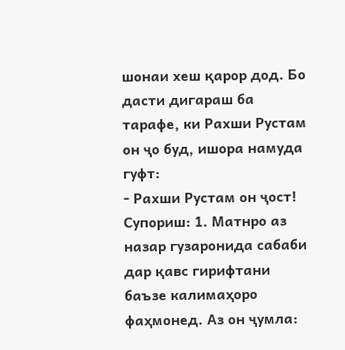шонаи хеш қарор дод. Бо дасти дигараш ба тарафе, ки Рахши Рустам он ҷо буд, ишора намуда гуфт:
- Рахши Рустам он ҷост!
Супориш: 1. Матнро аз назар гузаронида сабаби дар қавс гирифтани баъзе калимаҳоро фаҳмонед. Аз он ҷумла: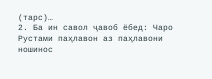(тарс)…
2. Ба ин савол ҷавоб ёбед: Чаро Рустами паҳлавон аз паҳлавони ношинос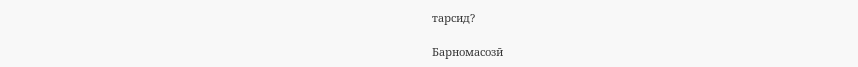тарсид?

Барномасозӣ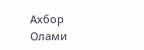Ахбор
Олами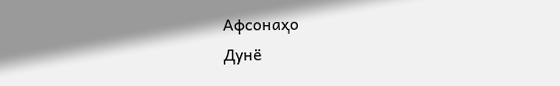Афсонаҳо
Дунё